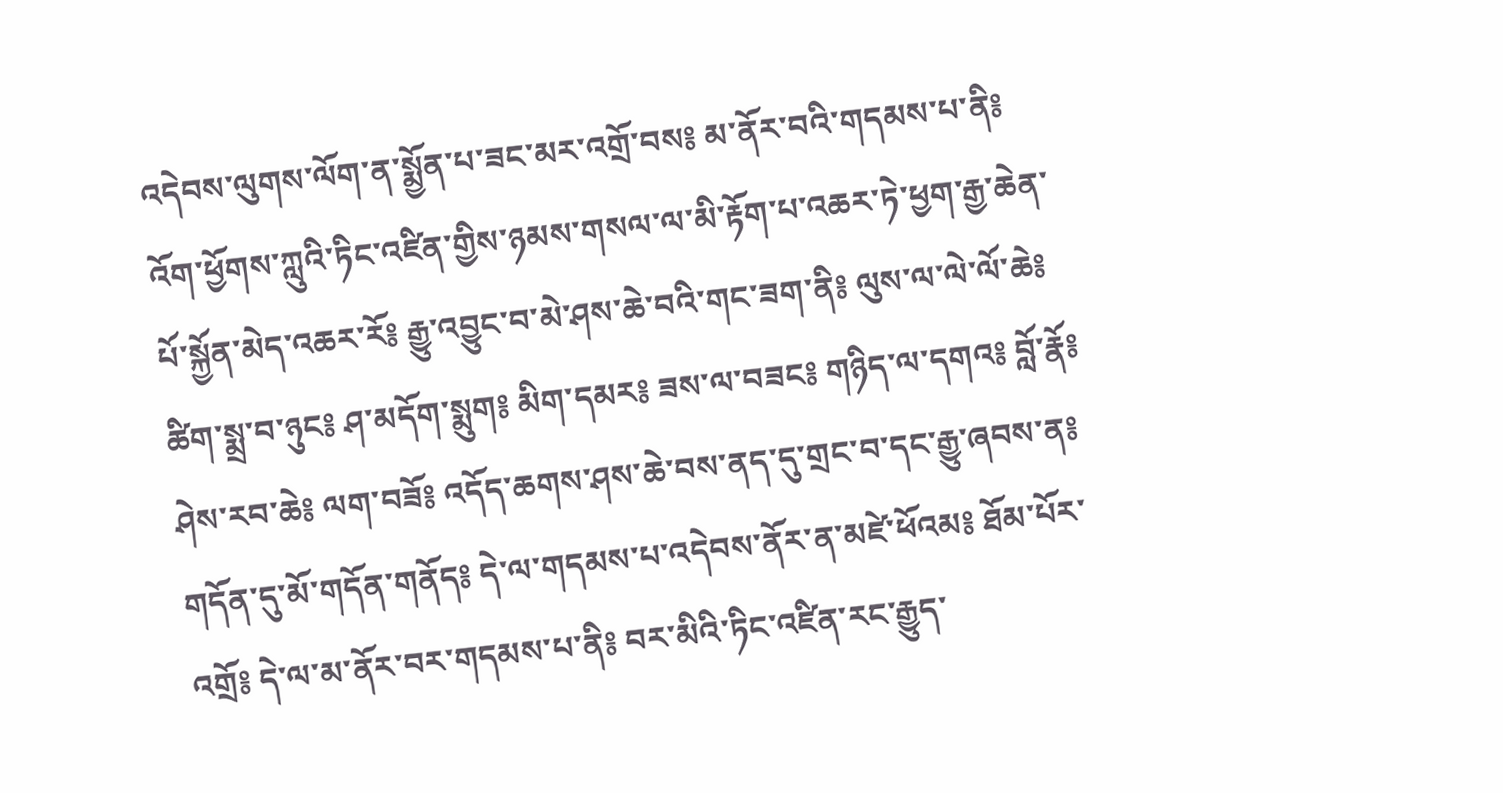འདེབས་ལུགས་ལོག་ན་སྨྱོན་པ་ཟང་མར་འགྲོ་བས༔ མ་ནོར་བའི་གདམས་པ་ནི༔ འོག་ཕྱོགས་ཀླུའི་ཏིང་འཛིན་གྱིས་ཉམས་གསལ་ལ་མི་རྟོག་པ་འཆར་ཏེ་ཕྱག་རྒྱ་ཆེན་པོ་སྐྱོན་མེད་འཆར་རོ༔ རྒྱུ་འབྱུང་བ་མེ་ཤས་ཆེ་བའི་གང་ཟག་ནི༔ ལུས་ལ་ལེ་ལོ་ཆེ༔ ཚིག་སྨྲ་བ་ཉུང༔ ཤ་མདོག་སྨུག༔ མིག་དམར༔ ཟས་ལ་བཟང༔ གཉིད་ལ་དགའ༔ བློ་རྣོ༔ ཤེས་རབ་ཆེ༔ ལག་བཟོ༔ འདོད་ཆགས་ཤས་ཆེ་བས་ནད་དུ་གྲང་བ་དང་རྒྱུ་ཞབས་ན༔ གདོན་དུ་མོ་གདོན་གནོད༔ དེ་ལ་གདམས་པ་འདེབས་ནོར་ན་མཛེ་ཕོའམ༔ ཐོམ་པོར་འགྲོ༔ དེ་ལ་མ་ནོར་བར་གདམས་པ་ནི༔ བར་མིའི་ཏིང་འཛིན་རང་རྒྱུད་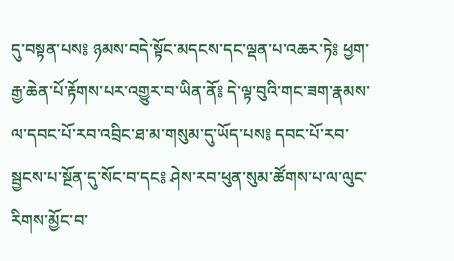དུ་བསྟན་པས༔ ཉམས་བདེ་སྟོང་མདངས་དང་ལྡན་པ་འཆར་ཏེ༔ ཕྱག་རྒྱ་ཆེན་པོ་རྟོགས་པར་འགྱུར་བ་ཡིན་ནོ༔ དེ་ལྟ་བུའི་གང་ཟག་རྣམས་ལ་དབང་པོ་རབ་འབྲིང་ཐ་མ་གསུམ་དུ་ཡོད་པས༔ དབང་པོ་རབ་སྦྱངས་པ་སྔོན་དུ་སོང་བ་དང༔ ཤེས་རབ་ཕུན་སུམ་ཚོགས་པ་ལ་ལུང་རིགས་མྱོང་བ་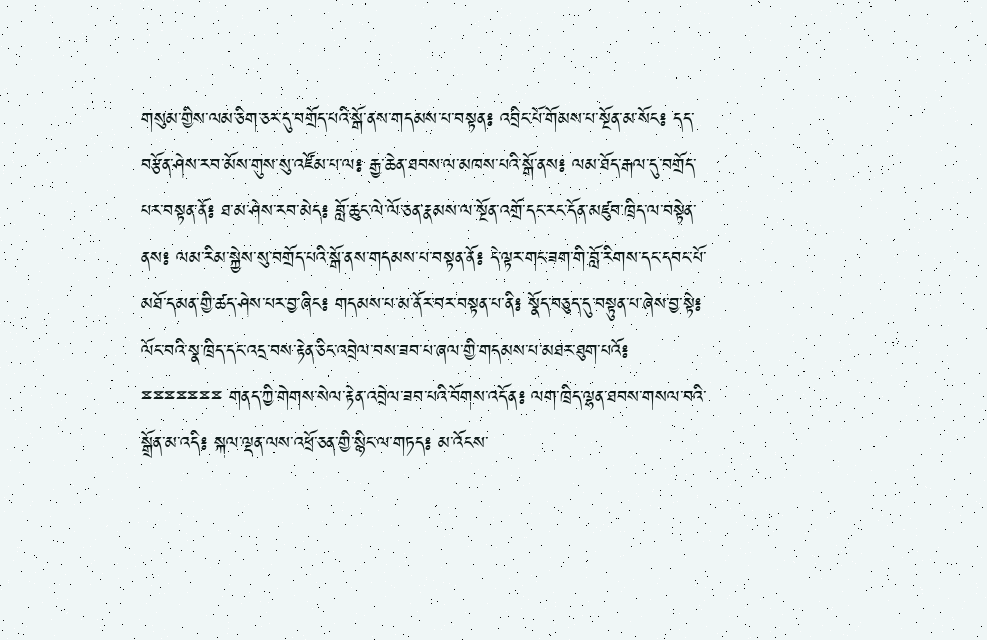གསུམ་གྱིས་ལམ་ཅིག་ཅར་དུ་བགྲོད་པའི་སྒོ་ནས་གདམས་པ་བསྟན༔ འབྲིང་པོ་གོམས་པ་སྔོན་མ་སོང༔ དད་བརྩོན་ཤེས་རབ་མོས་གུས་སུ་འཛོམ་པ་ལ༔ རྒྱ་ཆེན་ཐབས་ལ་མཁས་པའི་སྒོ་ནས༔ ལམ་ཐོད་རྒལ་དུ་བགྲོད་པར་བསྟན་ནོ༔ ཐ་མ་ཤེས་རབ་མེད༔ བློ་ཆུང་ལེ་ལོ་ཅན་རྣམས་ལ་སྔོན་འགྲོ་དང་རང་དོན་མཛུབ་ཁྲིད་ལ་བསྟེན་ནས༔ ལམ་རིམ་སྐྱེས་སུ་བགྲོད་པའི་སྒོ་ནས་གདམས་པ་བསྟན་ནོ༔ དེ་ལྟར་གང་ཟག་གི་བློ་རིགས་དང་དབང་པོ་མཐོ་དམན་གྱི་ཚད་ཤེས་པར་བྱ་ཞིང༔ གདམས་པ་མ་ནོར་བར་བསྟན་པ་ནི༔ སྣོད་བཅུད་དུ་བསྟུན་པ་ཞེས་བྱ་སྟེ༔ ལོང་བའི་སྣ་ཁྲིད་དང་འདྲ་བས་རྟེན་ཅིང་འབྲེལ་བས་ཟབ་པ་ཞལ་གྱི་གདམས་པ་མཐར་ཐུག་པའོ༔ ྈྈྈྈྈྈྈ གནད་ཀྱི་གེགས་སེལ་རྟེན་འབྲེལ་ཟབ་པའི་བོགས་འདོན༔ ལག་ཁྲིད་ལྷན་ཐབས་གསལ་བའི་སྒྲོན་མ་འདི༔ སྐལ་ལྡན་ལས་འཕྲོ་ཅན་གྱི་སྙིང་ལ་གཏད༔ མ་འོངས་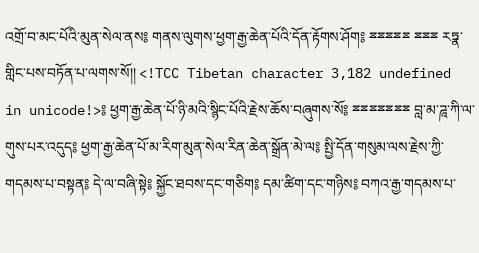འགྲོ་བ་མང་པོའི་མུན་སེལ་ནས༔ གནས་ལུགས་ཕྱག་རྒྱ་ཆེན་པོའི་དོན་རྟོགས་ཤོག༔ ྈྈྈྈྈ ྈྈྈ རཏྣ་གླིང་པས་བཏོན་པ་ལགས་སོ།། <!TCC Tibetan character 3,182 undefined in unicode!>༔ ཕྱག་རྒྱ་ཆེན་པོ་ཉི་མའི་སྙིང་པོའི་རྗེས་ཆོས་བཞུགས་སོ༔ ྈྈྈྈྈྈྈ བླ་མ་ཌཱ་ཀི་ལ་གུས་པར་འདུད༔ ཕྱག་རྒྱ་ཆེན་པོ་མ་རིག་མུན་སེལ་རིན་ཆེན་སྒྲོན་མེ་ལ༔ སྤྱི་དོན་གསུམ་ལས་རྗེས་ཀྱི་གདམས་པ་བསྟན༔ དེ་ལ་བཞི་སྟེ༔ སྐྱོང་ཐབས་དང་གཅིག༔ དམ་ཚིག་དང་གཉིས༔ བཀའ་རྒྱ་གདམས་པ་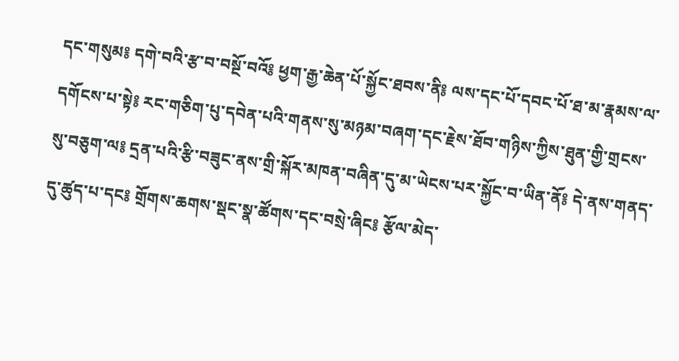དང་གསུམ༔ དགེ་བའི་རྩ་བ་བསྔོ་བའོ༔ ཕྱག་རྒྱ་ཆེན་པོ་སྐྱོང་ཐབས་ནི༔ ལས་དང་པོ་དབང་པོ་ཐ་མ་རྣམས་ལ་དགོངས་པ་སྟེ༔ རང་གཅིག་པུ་དབེན་པའི་གནས་སུ་མཉམ་བཞག་དང་རྗེས་ཐོབ་གཉིས་ཀྱིས་ཐུན་གྱི་གྲངས་སུ་བཅུག་ལ༔ དྲན་པའི་རྩི་བཟུང་ནས་གྲི་སྐོར་མཁན་བཞིན་དུ་མ་ཡེངས་པར་སྐྱོང་བ་ཡིན་ནོ༔ དེ་ནས་གནད་དུ་ཚུད་པ་དང༔ གྲོགས་ཆགས་སྡང་སྣ་ཚོགས་དང་བསྲེ་ཞིང༔ རྩོལ་མེད་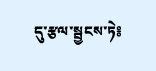དུ་རྩལ་སྦྱངས་ཏེ༔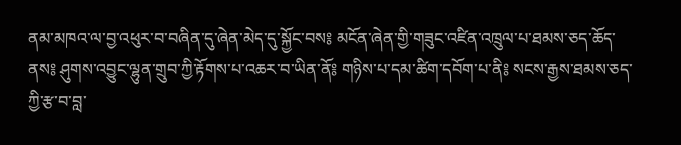ནམ་མཁའ་ལ་བྱ་འཕུར་བ་བཞིན་དུ་ཞེན་མེད་དུ་སྐྱོང་བས༔ མངོན་ཞེན་གྱི་གཟུང་འཛིན་འཁྲུལ་པ་ཐམས་ཅད་ཆོད་ནས༔ ཤུགས་འབྱུང་ལྷུན་གྲུབ་ཀྱི་རྟོགས་པ་འཆར་བ་ཡིན་ནོ༔ གཉིས་པ་དམ་ཚིག་དབོག་པ་ནི༔ སངས་རྒྱས་ཐམས་ཅད་ཀྱི་རྩ་བ་བླ་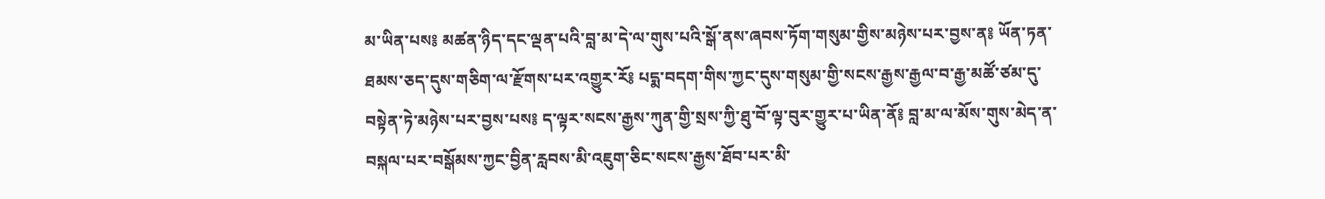མ་ཡིན་པས༔ མཚན་ཉིད་དང་ལྡན་པའི་བླ་མ་དེ་ལ་གུས་པའི་སྒོ་ནས་ཞབས་ཏོག་གསུམ་གྱིས་མཉེས་པར་བྱས་ན༔ ཡོན་ཏན་ཐམས་ཅད་དུས་གཅིག་ལ་རྫོགས་པར་འགྱུར་རོ༔ པདྨ་བདག་གིས་ཀྱང་དུས་གསུམ་གྱི་སངས་རྒྱས་རྒྱལ་བ་རྒྱ་མཚོ་ཙམ་དུ་བསྟེན་ཏེ་མཉེས་པར་བྱས་པས༔ ད་ལྟར་སངས་རྒྱས་ཀུན་གྱི་སྲས་ཀྱི་ཐུ་བོ་ལྟ་བུར་གྱུར་པ་ཡིན་ནོ༔ བླ་མ་ལ་མོས་གུས་མེད་ན་བསྐལ་པར་བསྒོམས་ཀྱང་བྱིན་རླབས་མི་འཇུག་ཅིང་སངས་རྒྱས་ཐོབ་པར་མི་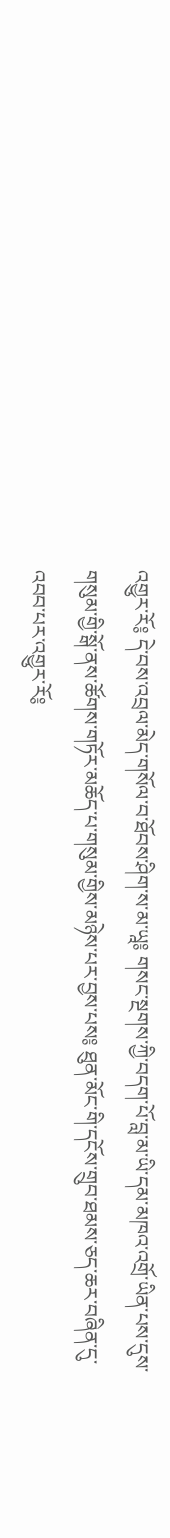འགྱུར་རོ༔ དེ་བས་འབྲལ་མེད་གསོལ་བ་ཐོབས་ཤིག་ས་མ་ཡཱ༔ གསང་སྔགས་ཀྱི་བདག་པོ་བླ་མ་ཡི་དམ་མཁའ་འགྲོ་ཡིན་པས་དུས་གསུམ་གྱི་སྒོ་ནས་ཚོགས་གཏོར་མཆོད་པ་གསུམ་གྱིས་མཉེས་པར་བྱས་པས༔ ཐུན་མོང་གི་དངོས་གྲུབ་ཐམས་ཅད་ཆར་བཞིན་དུ་འབབ་པར་འགྱུར་རོ༔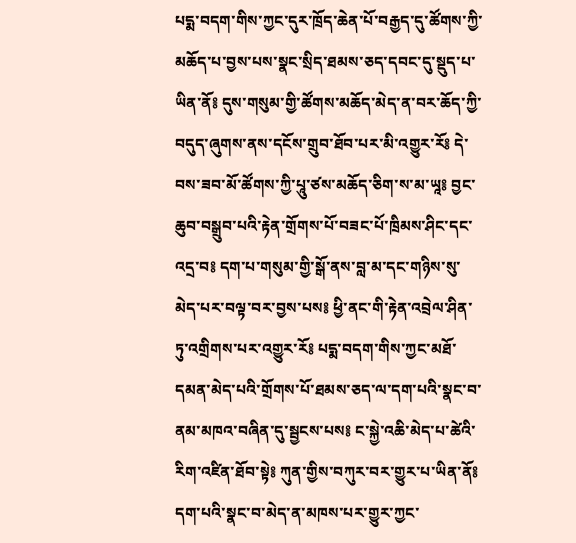པདྨ་བདག་གིས་ཀྱང་དུར་ཁྲོད་ཆེན་པོ་བརྒྱད་དུ་ཚོགས་ཀྱི་མཆོད་པ་བྱས་པས་སྣང་སྲིད་ཐམས་ཅད་དབང་དུ་སྡུད་པ་ཡིན་ནོ༔ དུས་གསུམ་གྱི་ཚོགས་མཆོད་མེད་ན་བར་ཆོད་ཀྱི་བདུད་ཞུགས་ནས་དངོས་གྲུབ་ཐོབ་པར་མི་འགྱུར་རོ༔ དེ་བས་ཟབ་མོ་ཚོགས་ཀྱི་པཱུ་ཙས་མཆོད་ཅིག་ས་མ་ཡཱ༔ བྱང་ཆུབ་བསྒྲུབ་པའི་རྟེན་གྲོགས་པོ་བཟང་པོ་ཁྲིམས་ཤིང་དང་འདྲ་བ༔ དག་པ་གསུམ་གྱི་སྒོ་ནས་བླ་མ་དང་གཉིས་སུ་མེད་པར་བལྟ་བར་བྱས་པས༔ ཕྱི་ནང་གི་རྟེན་འབྲེལ་ཤིན་ཏུ་འགྲིགས་པར་འགྱུར་རོ༔ པདྨ་བདག་གིས་ཀྱང་མཐོ་དམན་མེད་པའི་གྲོགས་པོ་ཐམས་ཅད་ལ་དག་པའི་སྣང་བ་ནམ་མཁའ་བཞིན་དུ་སྦྱངས་པས༔ ང་སྐྱེ་འཆི་མེད་པ་ཚེའི་རིག་འཛིན་ཐོབ་སྟེ༔ ཀུན་གྱིས་བཀུར་བར་གྱུར་པ་ཡིན་ནོ༔ དག་པའི་སྣང་བ་མེད་ན་མཁས་པར་གྱུར་ཀྱང་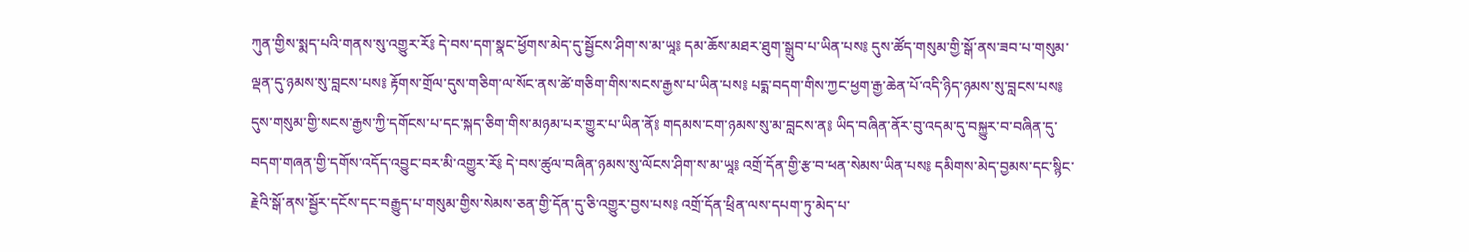ཀུན་གྱིས་སྨད་པའི་གནས་སུ་འགྱུར་རོ༔ དེ་བས་དག་སྣང་ཕྱོགས་མེད་དུ་སྦྱོངས་ཤིག་ས་མ་ཡཱ༔ དམ་ཆོས་མཐར་ཐུག་སྒྲུབ་པ་ཡིན་པས༔ དུས་ཚོད་གསུམ་གྱི་སྒོ་ནས་ཟབ་པ་གསུམ་ལྡན་དུ་ཉམས་སུ་བླངས་པས༔ རྟོགས་གྲོལ་དུས་གཅིག་ལ་སོང་ནས་ཚེ་གཅིག་གིས་སངས་རྒྱས་པ་ཡིན་པས༔ པདྨ་བདག་གིས་ཀྱང་ཕྱག་རྒྱ་ཆེན་པོ་འདི་ཉིད་ཉམས་སུ་བླངས་པས༔ དུས་གསུམ་གྱི་སངས་རྒྱས་ཀྱི་དགོངས་པ་དང་སྐད་ཅིག་གིས་མཉམ་པར་གྱུར་པ་ཡིན་ནོ༔ གདམས་ངག་ཉམས་སུ་མ་བླངས་ན༔ ཡིད་བཞིན་ནོར་བུ་འདམ་དུ་བསྐྱུར་བ་བཞིན་དུ་བདག་གཞན་གྱི་དགོས་འདོད་འབྱུང་བར་མི་འགྱུར་རོ༔ དེ་བས་ཚུལ་བཞིན་ཉམས་སུ་ལོངས་ཤིག་ས་མ་ཡཱ༔ འགྲོ་དོན་གྱི་རྩ་བ་ཕན་སེམས་ཡིན་པས༔ དམིགས་མེད་བྱམས་དང་སྙིང་རྗེའི་སྒོ་ནས་སྦྱོར་དངོས་དང་བརྒྱུད་པ་གསུམ་གྱིས་སེམས་ཅན་གྱི་དོན་དུ་ཅི་འགྱུར་བྱས་པས༔ འགྲོ་དོན་ཕྲིན་ལས་དཔག་ཏུ་མེད་པ་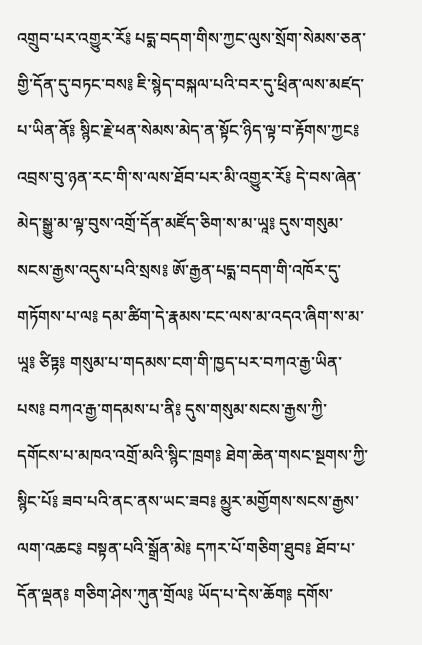འགྲུབ་པར་འགྱུར་རོ༔ པདྨ་བདག་གིས་ཀྱང་ལུས་སྲོག་སེམས་ཅན་གྱི་དོན་དུ་བཏང་བས༔ ཇི་སྙེད་བསྐལ་པའི་བར་དུ་ཕྲིན་ལས་མཛད་པ་ཡིན་ནོ༔ སྙིང་རྗེ་ཕན་སེམས་མེད་ན་སྟོང་ཉིད་ལྟ་བ་རྟོགས་ཀྱང༔ འབྲས་བུ་ཉན་རང་གི་ས་ལས་ཐོབ་པར་མི་འགྱུར་རོ༔ དེ་བས་ཞེན་མེད་སྒྱུ་མ་ལྟ་བུས་འགྲོ་དོན་མཛོད་ཅིག་ས་མ་ཡཱ༔ དུས་གསུམ་སངས་རྒྱས་འདུས་པའི་སྲས༔ ཨོ་རྒྱན་པདྨ་བདག་གི་འཁོར་དུ་གཏོགས་པ་ལ༔ དམ་ཚིག་དེ་རྣམས་ངང་ལས་མ་འདའ་ཞིག་ས་མ་ཡཱ༔ ཙིཏྟ༔ གསུམ་པ་གདམས་ངག་གི་ཁྱད་པར་བཀའ་རྒྱ་ཡིན་པས༔ བཀའ་རྒྱ་གདམས་པ་ནི༔ དུས་གསུམ་སངས་རྒྱས་ཀྱི་དགོངས་པ་མཁའ་འགྲོ་མའི་སྙིང་ཁྲག༔ ཐེག་ཆེན་གསང་སྔགས་ཀྱི་སྙིང་པོ༔ ཟབ་པའི་ནང་ནས་ཡང་ཟབ༔ མྱུར་མགྱོགས་སངས་རྒྱས་ལག་འཆང༔ བསྟན་པའི་སྒྲོན་མེ༔ དཀར་པོ་གཅིག་ཐུབ༔ ཐོབ་པ་དོན་ལྡན༔ གཅིག་ཤེས་ཀུན་གྲོལ༔ ཡོད་པ་དེས་ཆོག༔ དགོས་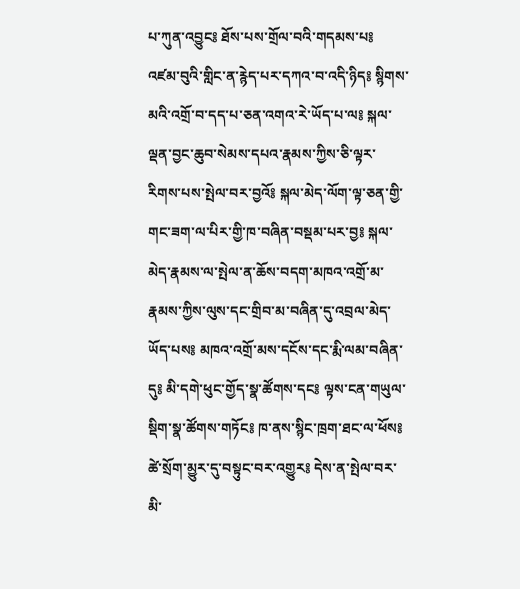པ་ཀུན་འབྱུང༔ ཐོས་པས་གྲོལ་བའི་གདམས་པ༔ འཛམ་བུའི་གླིང་ན་རྙེད་པར་དཀའ་བ་འདི་ཉིད༔ སྙིགས་མའི་འགྲོ་བ་དད་པ་ཅན་འགའ་རེ་ཡོད་པ་ལ༔ སྐལ་ལྡན་བྱང་ཆུབ་སེམས་དཔའ་རྣམས་ཀྱིས་ཅི་ལྟར་རིགས་པས་སྤེལ་བར་བྱའོ༔ སྐལ་མེད་ལོག་ལྟ་ཅན་གྱི་གང་ཟག་ལ་པིར་གྱི་ཁ་བཞིན་བསྡམ་པར་བྱ༔ སྐལ་མེད་རྣམས་ལ་སྤེལ་ན་ཆོས་བདག་མཁའ་འགྲོ་མ་རྣམས་ཀྱིས་ལུས་དང་གྲིབ་མ་བཞིན་དུ་འབྲལ་མེད་ཡོད་པས༔ མཁའ་འགྲོ་མས་དངོས་དང་རྨི་ལམ་བཞིན་དུ༔ མི་དགེ་ཕུང་གྱོད་སྣ་ཚོགས་དང༔ ལྟས་ངན་གཡུལ་སྡིག་སྣ་ཚོགས་གཏོང༔ ཁ་ནས་སྙིང་ཁྲག་ཐང་ལ་ཕོས༔ ཚེ་སྲོག་མྱུར་དུ་བསྟུང་བར་འགྱུར༔ དེས་ན་སྤེལ་བར་མི་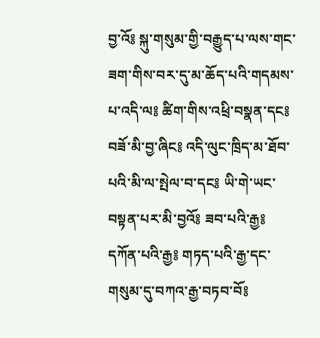བྱ་འོ༔ སྐུ་གསུམ་གྱི་བརྒྱུད་པ་ལས་གང་ཟག་གིས་བར་དུ་མ་ཆོད་པའི་གདམས་པ་འདི་ལ༔ ཚིག་གིས་འཕྲི་བསྣན་དང༔ བཟོ་མི་བྱ་ཞིང༔ འདི་ལུང་ཁྲིད་མ་ཐོབ་པའི་མི་ལ་སྤེལ་བ་དང༔ ཡི་གེ་ཡང་བསྟན་པར་མི་བྱའོ༔ ཟབ་པའི་རྒྱ༔ དཀོན་པའི་རྒྱ༔ གཏད་པའི་རྒྱ་དང་གསུམ་དུ་བཀའ་རྒྱ་བཏབ་བོ༔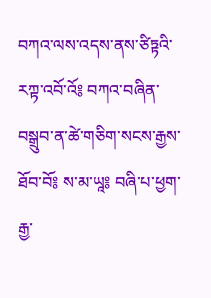བཀའ་ལས་འདས་ནས་ཙིཏྟའི་རཀྟ་འབོ་འོ༔ བཀའ་བཞིན་བསྒྲུབ་ན་ཚེ་གཅིག་སངས་རྒྱས་ཐོབ་བོ༔ ས་མ་ཡཱ༔ བཞི་པ་ཕྱག་རྒྱ་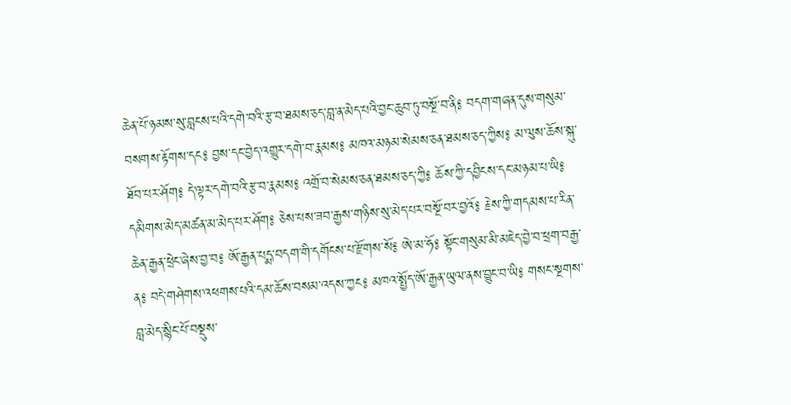ཆེན་པོ་ཉམས་སུ་བླངས་པའི་དགེ་བའི་རྩ་བ་ཐམས་ཅད་བླ་ན་མེད་པའི་བྱང་ཆུབ་ཏུ་བསྔོ་བ་ནི༔ བདག་གཞན་དུས་གསུམ་བསགས་རྟོགས་དང༔ བྱས་དང་བྱེད་འགྱུར་དགེ་བ་རྣམས༔ མཁའ་མཉམ་སེམས་ཅན་ཐམས་ཅད་ཀྱིས༔ མ་ལུས་ཆོས་སྐུ་ཐོབ་པར་ཤོག༔ དེ་ལྟར་དགེ་བའི་རྩ་བ་རྣམས༔ འགྲོ་བ་སེམས་ཅན་ཐམས་ཅད་ཀྱི༔ ཆོས་ཀྱི་དབྱིངས་དང་མཉམ་པ་ཡི༔ དམིགས་མེད་མཚན་མ་མེད་པར་ཤོག༔ ཅེས་པས་ཟབ་རྒྱས་གཉིས་སུ་མེད་པར་བསྔོ་བར་བྱའོ༔ རྗེས་ཀྱི་གདམས་པ་རིན་ཆེན་རྒྱན་ཕྲེང་ཞེས་བྱ་བ༔ ཨོ་རྒྱན་པདྨ་བདག་གི་དགོངས་པ་རྫོགས་སོ༔ ཨེ་མ་ཧོ༔ སྟོང་གསུམ་མི་མཇེད་བྱེ་བ་ཕྲག་བརྒྱ་ན༔ བདེ་གཤེགས་འཕགས་པའི་དམ་ཆོས་བསམ་འདས་ཀྱང༔ མཁའ་སྤྱོད་ཨོ་རྒྱན་ཡུལ་ནས་བྱུང་བ་ཡི༔ གསང་སྔགས་བླ་མེད་སྙིང་པོ་བསྡུས་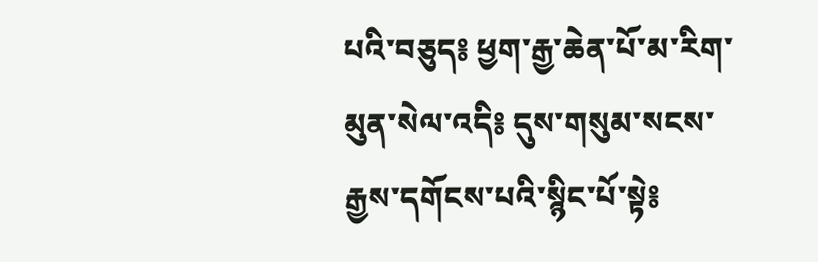པའི་བཅུད༔ ཕྱག་རྒྱ་ཆེན་པོ་མ་རིག་མུན་སེལ་འདི༔ དུས་གསུམ་སངས་རྒྱས་དགོངས་པའི་སྙིང་པོ་སྟེ༔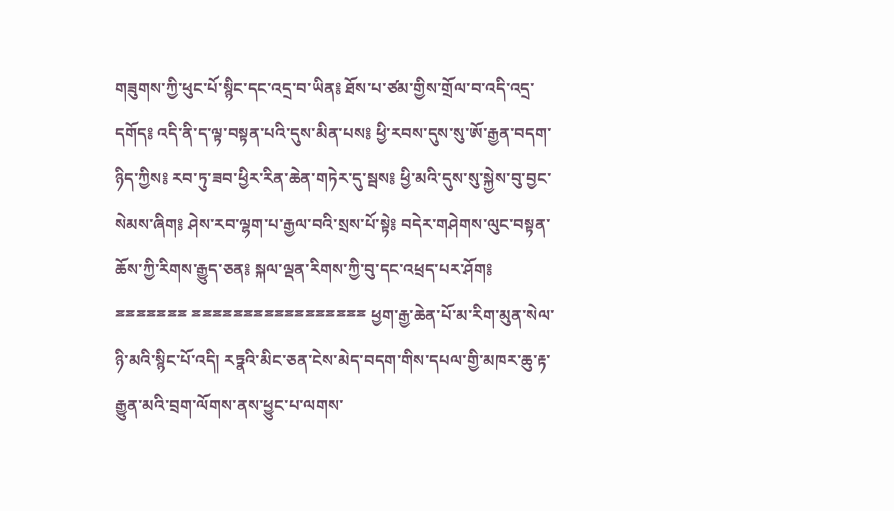གཟུགས་ཀྱི་ཕུང་པོ་སྙིང་དང་འདྲ་བ་ཡིན༔ ཐོས་པ་ཙམ་གྱིས་གྲོལ་བ་འདི་འདྲ་དགོད༔ འདི་ནི་ད་ལྟ་བསྟན་པའི་དུས་མིན་པས༔ ཕྱི་རབས་དུས་སུ་ཨོ་རྒྱན་བདག་ཉིད་ཀྱིས༔ རབ་ཏུ་ཟབ་ཕྱིར་རིན་ཆེན་གཏེར་དུ་སྦས༔ ཕྱི་མའི་དུས་སུ་སྐྱེས་བུ་བྱང་སེམས་ཞིག༔ ཤེས་རབ་ལྷག་པ་རྒྱལ་བའི་སྲས་པོ་སྟེ༔ བདེར་གཤེགས་ལུང་བསྟན་ཆོས་ཀྱི་རིགས་རྒྱུད་ཅན༔ སྐལ་ལྡན་རིགས་ཀྱི་བུ་དང་འཕྲད་པར་ཤོག༔ ྈྈྈྈྈྈྈ ྈྈྈྈྈྈྈྈྈྈྈྈྈྈྈྈྈ ཕྱག་རྒྱ་ཆེན་པོ་མ་རིག་མུན་སེལ་ཉི་མའི་སྙིང་པོ་འདི། རཏྣའི་མིང་ཅན་ངེས་མེད་བདག་གིས་དཔལ་གྱི་མཁར་ཆུ་རྟ་རྒྱུན་མའི་བྲག་ལོགས་ནས་ཕྱུང་པ་ལགས་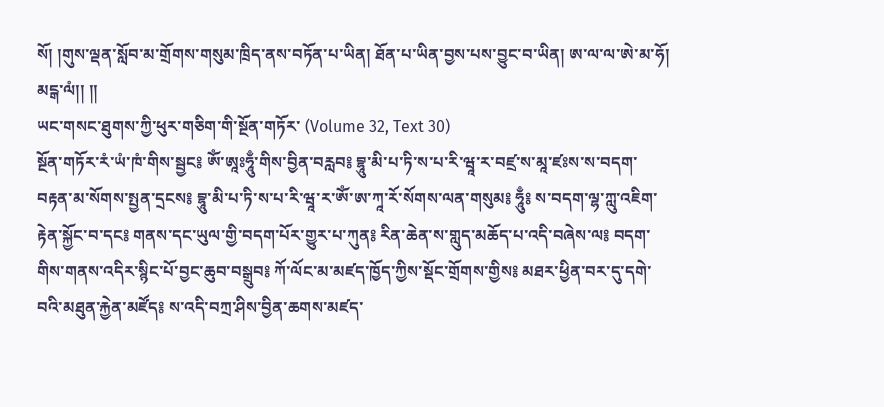སོ། །གུས་ལྡན་སློབ་མ་གྲོགས་གསུམ་ཁྲིད་ནས་བཏོན་པ་ཡིན། ཐོན་པ་ཡིན་བྱས་པས་བྱུང་བ་ཡིན། ཨ་ལ་ལ་ཨེ་མ་ཧོ། མངྒ་ལཾ།། །།
ཡང་གསང་ཐུགས་ཀྱི་ཕུར་གཅིག་གི་སྔོན་གཏོར་ (Volume 32, Text 30)
སྔོན་གཏོར་རཾ་ཡཾ་ཁཾ་གིས་སྦྱང༔ ཨོཾ་ཨཱཿཧཱུྃ་གིས་བྱིན་བརླབ༔ བྷཱུ་མི་པ་ཏི་ས་པ་རི་ཝཱ་ར་བཛྲ་ས་མཱ་ཛཿས་ས་བདག་བརྟན་མ་སོགས་སྤྱན་དྲངས༔ བྷཱུ་མི་པ་ཏི་ས་པ་རི་ཝཱ་ར་ཨོཾ་ཨ་ཀཱ་རོ་སོགས་ལན་གསུམ༔ ཧཱུྃ༔ ས་བདག་ལྷ་ཀླུ་འཇིག་རྟེན་སྐྱོང་བ་དང༔ གནས་དང་ཡུལ་གྱི་བདག་པོར་གྱུར་པ་ཀུན༔ རིན་ཆེན་ས་གླུད་མཆོད་པ་འདི་བཞེས་ལ༔ བདག་གིས་གནས་འདིར་སྙིང་པོ་བྱང་ཆུབ་བསྒྲུབ༔ ཀོ་ལོང་མ་མཛད་ཁྱོད་ཀྱིས་སྡོང་གྲོགས་གྱིས༔ མཐར་ཕྱིན་བར་དུ་དགེ་བའི་མཐུན་རྐྱེན་མཛོད༔ ས་འདི་བཀྲ་ཤིས་བྱིན་ཆགས་མཛད་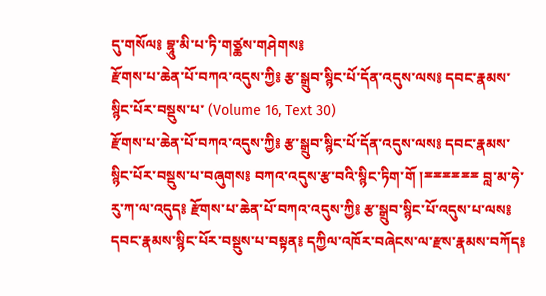དུ་གསོལ༔ བྷཱུ་མི་པ་ཏི་གཙྪས་གཤེགས༔
རྫོགས་པ་ཆེན་པོ་བཀའ་འདུས་ཀྱི༔ རྩ་སྒྲུབ་སྙིང་པོ་དོན་འདུས་ལས༔ དབང་རྣམས་སྙིང་པོར་བསྡུས་པ་ (Volume 16, Text 30)
རྫོགས་པ་ཆེན་པོ་བཀའ་འདུས་ཀྱི༔ རྩ་སྒྲུབ་སྙིང་པོ་དོན་འདུས་ལས༔ དབང་རྣམས་སྙིང་པོར་བསྡུས་པ་བཞུགས༔ བཀའ་འདུས་རྩ་བའི་སྙིང་ཏིག་གོ །ྈྈྈྈྈྈ བླ་མ་ཧེ་རུ་ཀ་ལ་འདུད༔ རྫོགས་པ་ཆེན་པོ་བཀའ་འདུས་ཀྱི༔ རྩ་སྒྲུབ་སྙིང་པོ་འདུས་པ་ལས༔ དབང་རྣམས་སྙིང་པོར་བསྡུས་པ་བསྟན༔ དཀྱིལ་འཁོར་བཞེངས་ལ་རྫས་རྣམས་བཀོད༔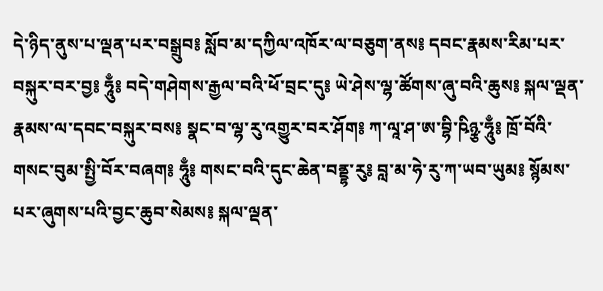དེ་ཉིད་ནུས་པ་ལྡན་པར་བསྒྲུབ༔ སློབ་མ་དཀྱིལ་འཁོར་ལ་བཅུག་ནས༔ དབང་རྣམས་རིམ་པར་བསྐུར་བར་བྱ༔ ཧཱུྃ༔ བདེ་གཤེགས་རྒྱལ་བའི་ཕོ་བྲང་དུ༔ ཡེ་ཤེས་ལྷ་ཚོགས་ཞུ་བའི་ཆུས༔ སྐལ་ལྡན་རྣམས་ལ་དབང་བསྐུར་བས༔ སྣང་བ་ལྷ་རུ་འགྱུར་བར་ཤོག༔ ཀ་ལཱ་ཤ་ཨ་བྷི་ཥིཉྩ་ཧཱུྃ༔ ཁྲོ་བོའི་གསང་བུམ་སྤྱི་བོར་བཞག༔ ཧཱུྃ༔ གསང་བའི་དུང་ཆེན་བནྡྷ་རུ༔ བླ་མ་ཧེ་རུ་ཀ་ཡབ་ཡུམ༔ སྙོམས་པར་ཞུགས་པའི་བྱང་ཆུབ་སེམས༔ སྐལ་ལྡན་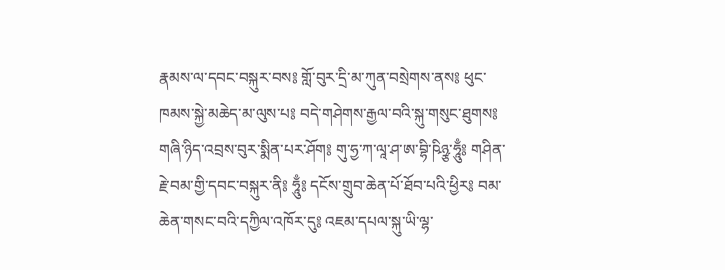རྣམས་ལ་དབང་བསྐུར་བས༔ གློ་བུར་དྲི་མ་ཀུན་བསྲེགས་ནས༔ ཕུང་ཁམས་སྐྱེ་མཆེད་མ་ལུས་པ༔ བདེ་གཤེགས་རྒྱལ་བའི་སྐུ་གསུང་ཐུགས༔ གཞི་ཉིད་འབྲས་བུར་སྨིན་པར་ཤོག༔ གུ་ཧྱ་ཀ་ལཱ་ཤ་ཨ་བྷི་ཥིཉྩ་ཧཱུྃ༔ གཤིན་རྗེ་བམ་གྱི་དབང་བསྐུར་ནི༔ ཧཱུྃ༔ དངོས་གྲུབ་ཆེན་པོ་ཐོབ་པའི་ཕྱིར༔ བམ་ཆེན་གསང་བའི་དཀྱིལ་འཁོར་དུ༔ འཇམ་དཔལ་སྐུ་ཡི་ལྷ་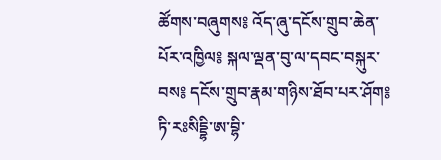ཚོགས་བཞུགས༔ འོད་ཞུ་དངོས་གྲུབ་ཆེན་པོར་འཁྱིལ༔ སྐལ་ལྡན་བུ་ལ་དབང་བསྐུར་བས༔ དངོས་གྲུབ་རྣམ་གཉིས་ཐོབ་པར་ཤོག༔ ཏི་རཿསིདྡྷི་ཨ་བྷི་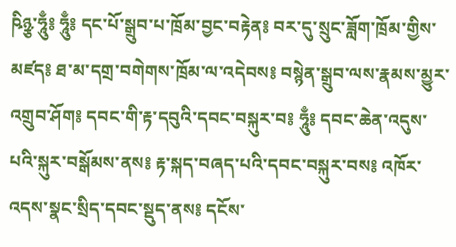ཥིཉྩ་ཧཱུྃ༔ ཧཱུྃ༔ དང་པོ་སྒྲུབ་པ་ཁྲོམ་བྱང་བརྟེན༔ བར་དུ་སྲུང་ཟློག་ཁྲོམ་གྱིས་མཛད༔ ཐ་མ་དགྲ་བགེགས་ཁྲོམ་ལ་འདེབས༔ བསྙེན་སྒྲུབ་ལས་རྣམས་མྱུར་འགྲུབ་ཤོག༔ དབང་གི་རྟ་དབུའི་དབང་བསྐུར་བ༔ ཧཱུྃ༔ དབང་ཆེན་འདུས་པའི་སྐུར་བསྒོམས་ནས༔ རྟ་སྐད་བཞད་པའི་དབང་བསྐུར་བས༔ འཁོར་འདས་སྣང་སྲིད་དབང་སྡུད་ནས༔ དངོས་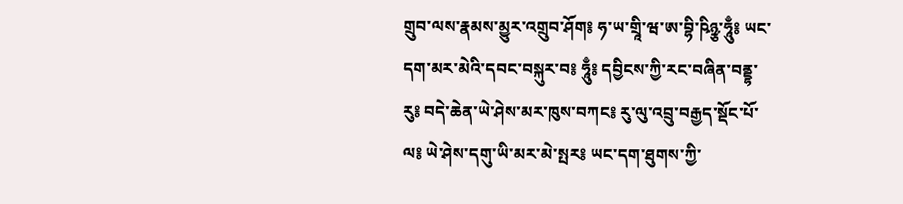གྲུབ་ལས་རྣམས་མྱུར་འགྲུབ་ཤོག༔ ཧ་ཡ་གྲཱི་ཝ་ཨ་བྷི་ཥིཉྩ་ཧཱུྃ༔ ཡང་དག་མར་མེའི་དབང་བསྐུར་བ༔ ཧཱུྃ༔ དབྱིངས་ཀྱི་རང་བཞིན་བནྡྷ་རུ༔ བདེ་ཆེན་ཡེ་ཤེས་མར་ཁུས་བཀང༔ རུ་ལུ་འབྲུ་བརྒྱད་སྡོང་པོ་ལ༔ ཡེ་ཤེས་དགུ་ཡི་མར་མེ་སྤར༔ ཡང་དག་ཐུགས་ཀྱི་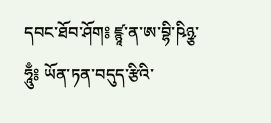དབང་ཐོབ་ཤོག༔ ཛྙཱ་ན་ཨ་བྷི་ཥིཉྩ་ཧཱུྃ༔ ཡོན་ཏན་བདུད་རྩིའི་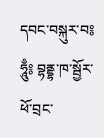དབང་བསྐུར་བ༔ ཧཱུྃ༔ བྷནྡྷ་ཁ་སྦྱོར་ཕོ་བྲང་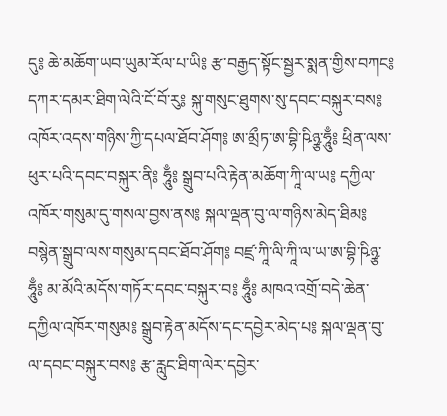དུ༔ ཆེ་མཆོག་ཡབ་ཡུམ་རོལ་པ་ཡི༔ རྩ་བརྒྱད་སྟོང་སྦྱར་སྨན་གྱིས་བཀང༔ དཀར་དམར་ཐིག་ལེའི་ངོ་བོ་རུ༔ སྐུ་གསུང་ཐུགས་སུ་དབང་བསྐུར་བས༔ འཁོར་འདས་གཉིས་ཀྱི་དཔལ་ཐོབ་ཤོག༔ ཨ་མྲྀཏ་ཨ་བྷི་ཥིཉྩ་ཧཱུྃ༔ ཕྲིན་ལས་ཕུར་པའི་དབང་བསྐུར་ནི༔ ཧཱུྃ༔ སྒྲུབ་པའི་རྟེན་མཆོག་ཀཱི་ལ་ཡ༔ དཀྱིལ་འཁོར་གསུམ་དུ་གསལ་བྱས་ནས༔ སྐལ་ལྡན་བུ་ལ་གཉིས་མེད་ཐིམ༔ བསྙེན་སྒྲུབ་ལས་གསུམ་དབང་ཐོབ་ཤོག༔ བཛྲ་ཀཱི་ལི་ཀཱི་ལ་ཡ་ཨ་བྷི་ཥིཉྩ་ཧཱུྃ༔ མ་མོའི་མདོས་གཏོར་དབང་བསྐུར་བ༔ ཧཱུྃ༔ མཁའ་འགྲོ་བདེ་ཆེན་དཀྱིལ་འཁོར་གསུམ༔ སྒྲུབ་རྟེན་མདོས་དང་དབྱེར་མེད་པ༔ སྐལ་ལྡན་བུ་ལ་དབང་བསྐུར་བས༔ རྩ་རླུང་ཐིག་ལེར་དབྱེར་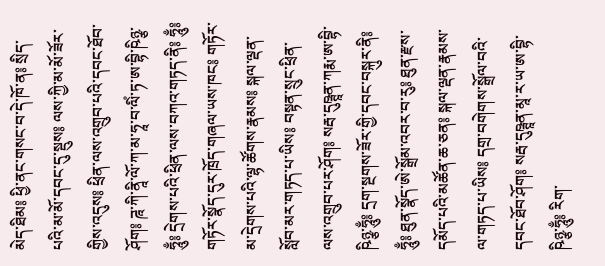མེད་ཐིམ༔ ཕྱི་ནང་གསང་བ་དེ་ཁོ་ན༔ སྲིད་པའི་མ་མོ་དབང་དུ་སྡུས༔ ལས་ཀྱི་མ་མོ་ཟོར་གྱིས་འདུས༔ ཕྲིན་ལས་འགྲུབ་པའི་དབང་ཐོབ་ཤོག༔ ཌཱ་ཀི་ནཱི་ལོ་ཀ་མ་ཧཱ་བ་ལིཾ་ཏ་ཨ་བྷི་ཥིཉྩ་ཧཱུྃ༔ དྲེགས་པའི་ཕྲིན་ལས་བཀའ་གཏད་ནི༔ ཧཱུྃ༔ གཏོར་སྣོད་དུར་ཁྲོད་གཞལ་ཡས་ཁང༔ གཏོར་མ་དྲེགས་པའི་ལྷ་ཚོགས་རྣམས༔ སྐལ་ལྡན་སློབ་མར་གཏད་པ་ཡིས༔ བསྟན་སྲུང་ཕྲིན་ལས་འགྲུབ་པར་ཤོག༔ སརྦ་དུཥྚཱན་ཀརྨ་ཨ་བྷི་ཥིཉྩ་ཧཱུྃ༔ དྲག་སྔགས་ཟོར་གྱི་དབང་བསྐུར་ནི༔ ཧཱུྃ༔ ཐུན་སྣོད་ཨེ་སྒྲོམ་འབར་བ་རུ༔ ཐུན་རྫས་དམོད་པའི་མཚོན་ཆ་ཅན༔ སྐལ་ལྡན་རྣམས་ལ་གཏད་པ་ཡིས༔ དགྲ་བགེགས་སྒྲོལ་བའི་དབང་ཐོབ་ཤོག༔ སརྦ་དུཥྚཱན་མཱ་ར་ཡ་ཨ་བྷི་ཥིཉྩ་ཧཱུྃ༔ རིག་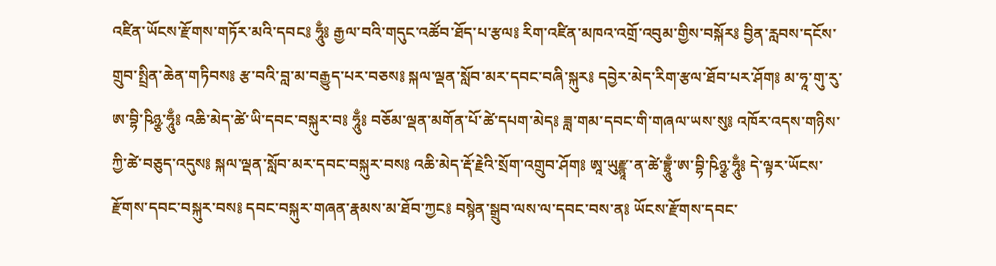འཛིན་ཡོངས་རྫོགས་གཏོར་མའི་དབང༔ ཧཱུྃ༔ རྒྱལ་བའི་གདུང་འཚོབ་ཐོད་པ་རྩལ༔ རིག་འཛིན་མཁའ་འགྲོ་འབུམ་གྱིས་བསྐོར༔ བྱིན་རླབས་དངོས་གྲུབ་སྤྲིན་ཆེན་གཏིབས༔ རྩ་བའི་བླ་མ་བརྒྱུད་པར་བཅས༔ སྐལ་ལྡན་སློབ་མར་དབང་བཞི་སྐུར༔ དབྱེར་མེད་རིག་རྩལ་ཐོབ་པར་ཤོག༔ མ་ཧཱ་གུ་རུ་ཨ་བྷི་ཥིཉྩ་ཧཱུྃ༔ འཆི་མེད་ཚེ་ཡི་དབང་བསྐུར་བ༔ ཧཱུྃ༔ བཅོམ་ལྡན་མགོན་པོ་ཚེ་དཔག་མེད༔ ཟླ་གམ་དབང་གི་གཞལ་ཡས་སུ༔ འཁོར་འདས་གཉིས་ཀྱི་ཚེ་བཅུད་འདུས༔ སྐལ་ལྡན་སློབ་མར་དབང་བསྐུར་བས༔ འཆི་མེད་རྡོ་རྗེའི་སྲོག་འགྲུབ་ཤོག༔ ཨཱ་ཡུརྫྙཱ་ན་ཚེ་བྷྲཱུྃ་ཨ་བྷི་ཥིཉྩ་ཧཱུྃ༔ དེ་ལྟར་ཡོངས་རྫོགས་དབང་བསྐུར་བས༔ དབང་བསྐུར་གཞན་རྣམས་མ་ཐོབ་ཀྱང༔ བསྙེན་སྒྲུབ་ལས་ལ་དབང་བས་ན༔ ཡོངས་རྫོགས་དབང་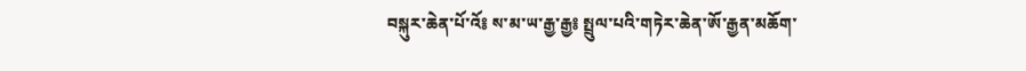བསྐུར་ཆེན་པོ་འོ༔ ས་མ་ཡ་རྒྱ་རྒྱ༔ སྤྲུལ་པའི་གཏེར་ཆེན་ཨོ་རྒྱན་མཆོག་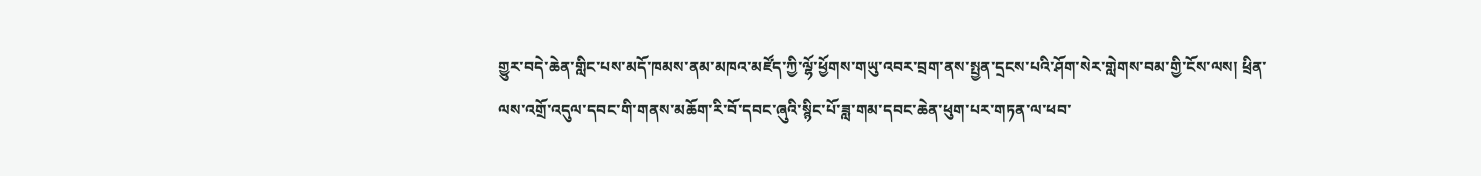གྱུར་བདེ་ཆེན་གླིང་པས་མདོ་ཁམས་ནམ་མཁའ་མཛོད་ཀྱི་ལྷོ་ཕྱོགས་གཡུ་འབར་བྲག་ནས་སྤྱན་དྲངས་པའི་ཤོག་སེར་གླེགས་བམ་གྱི་ངོས་ལས། ཕྲིན་ལས་འགྲོ་འདུལ་དབང་གི་གནས་མཆོག་རི་བོ་དབང་ཞུའི་སྙིང་པོ་ཟླ་གམ་དབང་ཆེན་ཕུག་པར་གཏན་ལ་ཕབ་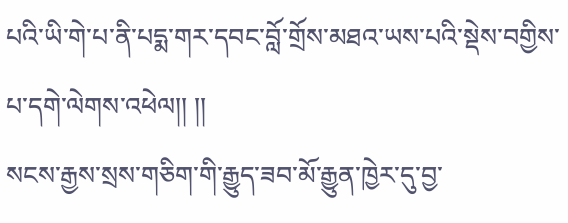པའི་ཡི་གེ་པ་ནི་པདྨ་གར་དབང་བློ་གྲོས་མཐའ་ཡས་པའི་སྡེས་བགྱིས་པ་དགེ་ལེགས་འཕེལ།། །།
སངས་རྒྱས་སྲས་གཅིག་གི་རྒྱུད་ཟབ་མོ་རྒྱུན་ཁྱེར་དུ་བྱ་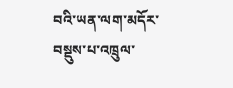བའི་ཡན་ལག་མདོར་བསྡུས་པ་འཁྲུལ་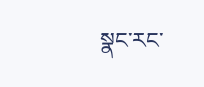སྣང་རང་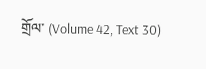གྲོལ་ (Volume 42, Text 30)